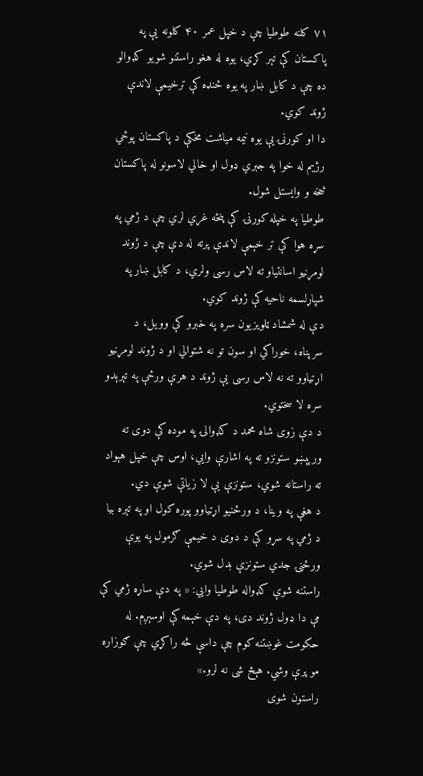۷۱ کلنه طوطیا چې د خپل عمر ۴۰ کلونه یې په پاکستان کې تېر کړي، یوه له هغو راستنو شویو کډوالو ده چې د کابل ښار په یوه څنډه کې ترخیمې لاندې ژوند کوي.
دا او کورنۍ یې یوه نیمه میاشت مخکې د پاکستان پوځي رژیم له خوا په جبري ډول او خالي لاسونو له پاکستان څخه و وایستل شول.
طوطیا په خپله کورنۍ کې پنځه غړي لري چې د ژمي په سړه هوا کې تر خېمې لاندې پرته له دې چې د ژوند لومړنیو اسانتیاو ته لاس رسی ولري، د کابل ښار په شپاړلسمه ناحیه کې ژوند کوي.
دې له شمشاد ټلویزیون سره په خبرو کې وویل، د سرپناه، خوراکي او سون تو نه شتوالي او د ژوند لومړنیو اړتیاوو ته نه لاس رسی يې ژوند د هرې ورځې په تېرېدو سره لا سختوي.
د دې زوی شاه محمد د کډوالۍ په موده کې دوی ته ورپېښو ستونزو ته په اشارې وايي، اوس چې خپل هېواد ته راستانه شوي، ستونزې یې لا زیاتې شوې دي.
د هغې په وینا، د ورځنیو اړتیاوو پوره کول او په تېره بیا د ژمي په سړو کې د دوی د خیمې ګرمول په یوې ورځنۍ جدي ستونزې بدل شوي.
راستنه شوې کډواله طوطیا وايي: « په دې ساړه ژمي کې مې دا ډول ژوند دی، په دې خېمه کې اوسېږم. له حکومت غوښتنه کوم چې داسې څه راکړي چې ګوزاره مو پرې وشي. هېڅ شی نه لرو.»
راستون شوی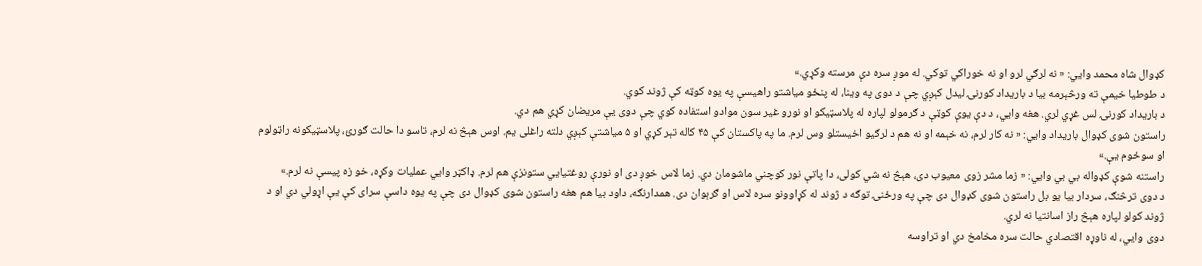کډوال شاه محمد وايي: « نه لرګي لرو او نه خوراکي توکي. له موږ سره دې مرسته وکړي.»
د طوطیا خیمې ته ورڅېرمه بیا د باريداد کورنۍ لیدل کېږي چې د دوی په وینا، له پنځو میاشتو راهیسې په یوه کوټه کې ژوند کوي.
د باريداد کورنۍ لس غړي لري. هغه وايي، د دې یوې کوټې د ګرمولو لپاره له پلاسټیکو او نورو غیر سون موادو استفاده کوي چې دوی يې مریضان کړي هم دي.
راستون شوی کډوال باریداد وايي: « نه کار لرم، نه خېمه او نه هم د لرګیو اخیستلو وس لرم. ما په پاکستان کې ۴۵ کاله تېر کړي او ۵ میاشتې کېږي دلته راغلی یم. اوس هېڅ نه لرم، تاسو دا حالت ګورئ، پلاسټیکونه راټولوم او سوځوم یې.»
راستنه شوې کډواله بي بي وايي: « زما مشر زوی معیوب دی، هېڅ نه شي کولی، دا پاتې نور کوچني ماشومان دي. زما لاس خوږ دی او نورې روغتیايي ستونزې هم لرم. ډاکټر وایي عملیات وکړه، خو زه پیسې نه لرم.»
د دوی ترڅنګ، سردار بیا یو بل راستون شوی کډوال دی چې په ورځنۍ توګه د ژوند له کړاوونو سره لاس او ګرېوان دی. همدارنګه، داود بیا هم هغه راستون شوی کډوال دی چې په یوه داسې سرای کې یې اړولي دي او د ژوند کولو لپاره هېڅ راز اسانتیا نه لري.
دوی وايي، له ناوړه اقتصادي حالت سره مخامخ دي او تراوسه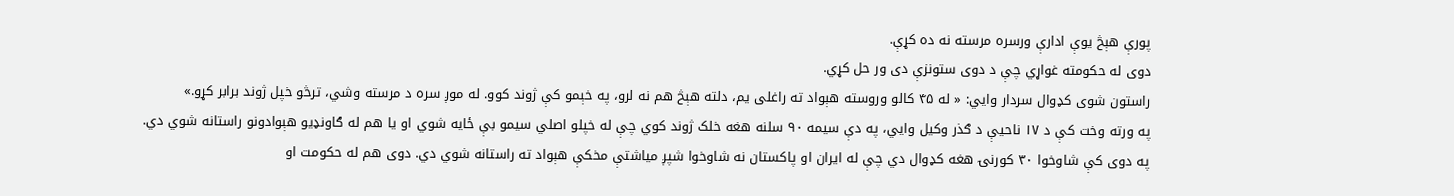پورې هېڅ یوې ادارې ورسره مرسته نه ده کړې.
دوی له حکومته غواړي چې د دوی ستونزې دی ور حل کړي.
راستون شوی کډوال سردار وايي: « له ۴۵ کالو وروسته هېواد ته راغلی یم، دلته هېڅ هم نه لرو، په خېمو کې ژوند کوو. له موږ سره د مرسته وشي، ترڅو خپل ژوند برابر کړو.»
په ورته وخت کې د ۱۷ ناحیې د ګذر وکیل وايي، په دې سیمه ۹۰ سلنه هغه خلک ژوند کوي چې له خپلو اصلي سیمو بې ځایه شوي او یا هم له ګاونډیو هېوادونو راستانه شوي دي.
په دوی کې شاوخوا ۳۰ کورنۍ هغه کډوال دي چې له ایران او پاکستان نه شاوخوا شپږ میاشتې مخکې هېواد ته راستانه شوي دي. دوی هم له حکومت او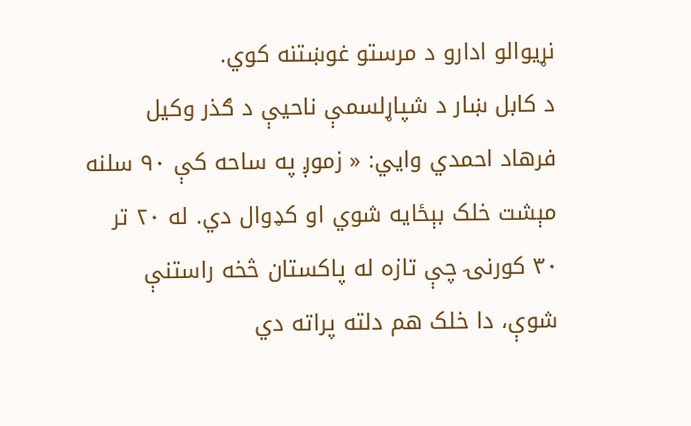نړیوالو ادارو د مرستو غوښتنه کوي.
د کابل ښار د شپاړلسمې ناحیې د ګذر وکیل فرهاد احمدي وايي: « زموږ په ساحه کې ۹۰ سلنه مېشت خلک بېځایه شوي او کډوال دي. له ۲۰ تر ۳۰ کورنۍ چې تازه له پاکستان څخه راستنې شوې، دا خلک هم دلته پراته دي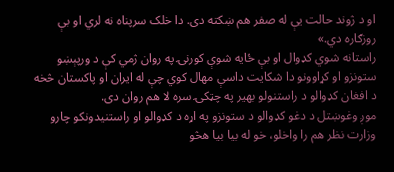او د ژوند حالت یې له صفر هم ښکته دی. دا خلک سرپناه نه لري او بې روزګاره دي.»
راستانه شوي کډوال او بې ځایه شوې کورنۍ په روان ژمي کې د ورپېښو ستونزو او کړاوونو دا شکایت داسې مهال کوي چې له ایران او پاکستان څخه د افغان کډوالو د راستنولو بهیر په چټکۍ سره لا هم روان دی.
موږ وغوښتل د دغو کډوالو د ستونزو په اړه د کډوالو او راستنیدونکو چارو وزارت نظر هم را واخلو، خو له بیا بیا هڅو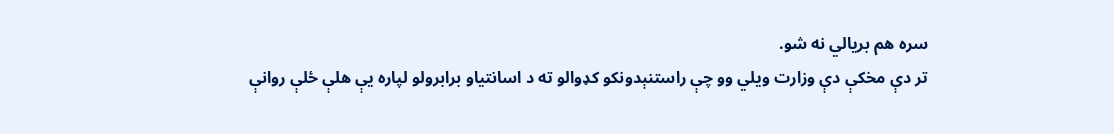سره هم بریالي نه شو.
تر دې مخکې دې وزارت ویلي وو چې راستنېدونکو کډوالو ته د اسانتیاو برابرولو لپاره یې هلې ځلې روانې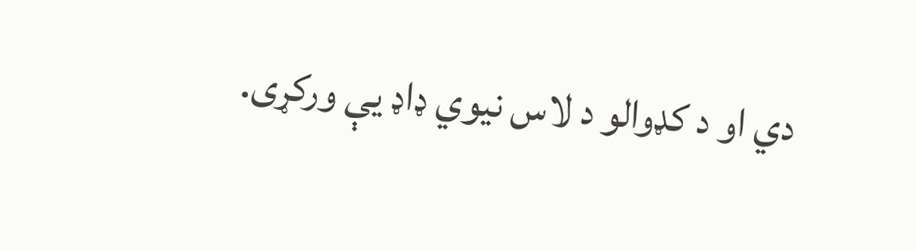دي او د کډوالو د لاس نیوي ډاډ یې ورکړی.